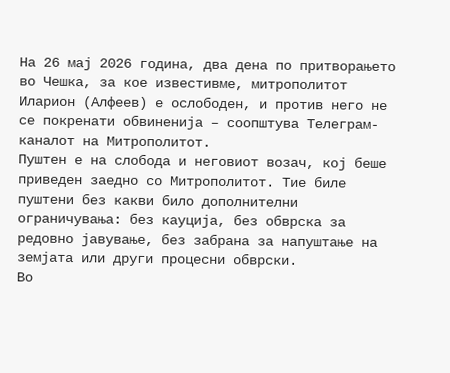На 26 мај 2026 година, два дена по притворањето во Чешка, за кое известивме, митрополитот Иларион (Алфеев) е ослободен, и против него не се покренати обвиненија – соопштува Телеграм-каналот на Митрополитот.
Пуштен е на слобода и неговиот возач, кој беше приведен заедно со Митрополитот. Тие биле пуштени без какви било дополнителни ограничувања: без кауција, без обврска за редовно јавување, без забрана за напуштање на земјата или други процесни обврски.
Во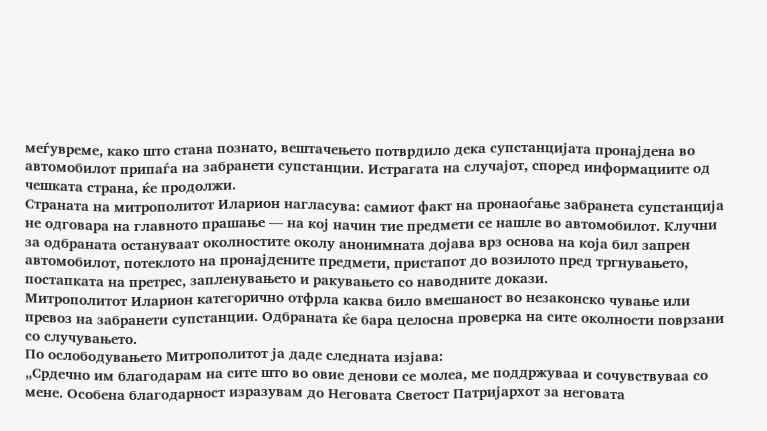меѓувреме, како што стана познато, вештачењето потврдило дека супстанцијата пронајдена во автомобилот припаѓа на забранети супстанции. Истрагата на случајот, според информациите од чешката страна, ќе продолжи.
Страната на митрополитот Иларион нагласува: самиот факт на пронаоѓање забранета супстанција не одговара на главното прашање — на кој начин тие предмети се нашле во автомобилот. Клучни за одбраната остануваат околностите околу анонимната дојава врз основа на која бил запрен автомобилот, потеклото на пронајдените предмети, пристапот до возилото пред тргнувањето, постапката на претрес, запленувањето и ракувањето со наводните докази.
Митрополитот Иларион категорично отфрла каква било вмешаност во незаконско чување или превоз на забранети супстанции. Одбраната ќе бара целосна проверка на сите околности поврзани со случувањето.
По ослободувањето Митрополитот ја даде следната изјава:
„Срдечно им благодарам на сите што во овие денови се молеа, ме поддржуваа и сочувствуваа со мене. Особена благодарност изразувам до Неговата Светост Патријархот за неговата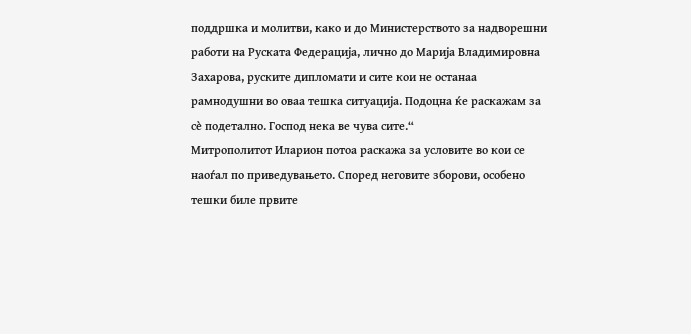поддршка и молитви, како и до Министерството за надворешни работи на Руската Федерација, лично до Марија Владимировна Захарова, руските дипломати и сите кои не останаа рамнодушни во оваа тешка ситуација. Подоцна ќе раскажам за сè подетално. Господ нека ве чува сите.“
Митрополитот Иларион потоа раскажа за условите во кои се наоѓал по приведувањето. Според неговите зборови, особено тешки биле првите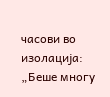часови во изолација:
„Беше многу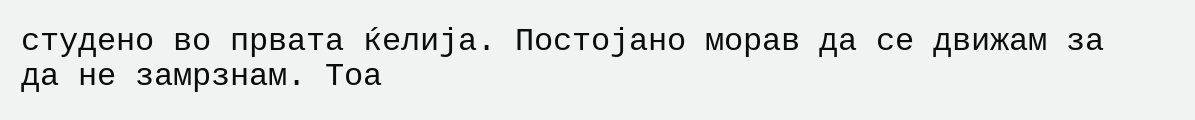студено во првата ќелија. Постојано морав да се движам за да не замрзнам. Тоа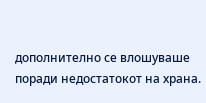дополнително се влошуваше поради недостатокот на храна.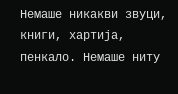Немаше никакви звуци, книги, хартија, пенкало. Немаше ниту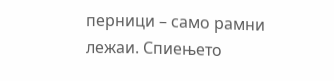перници – само рамни лежаи. Спиењето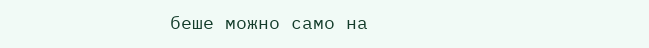беше можно само на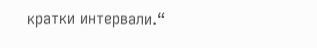кратки интервали.“